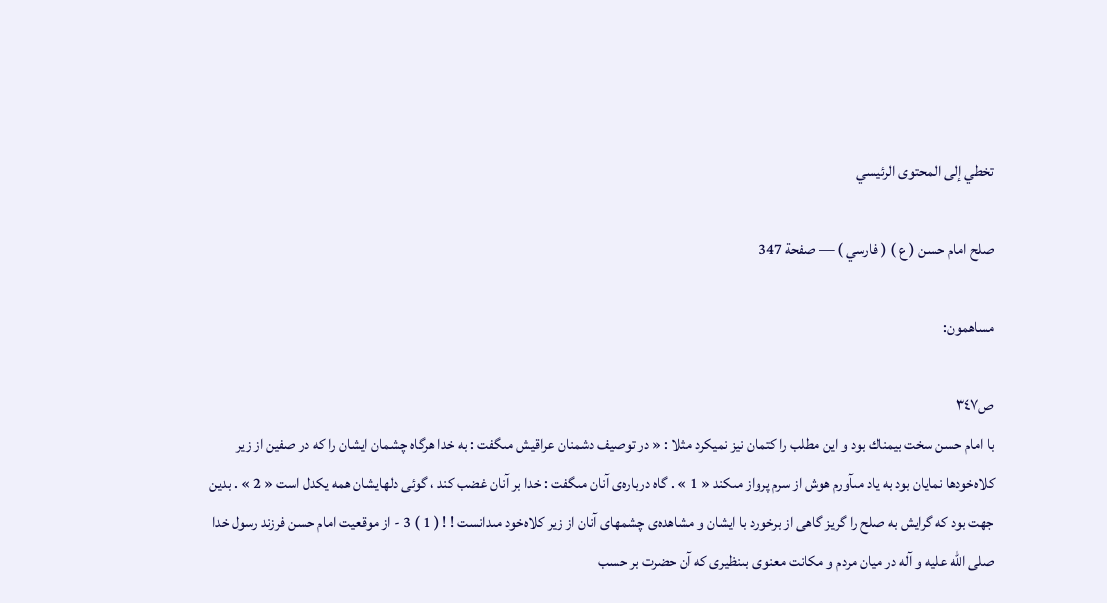تخطي إلى المحتوى الرئيسي

صلح امام حسن ( ع ) ( فارسي ) — صفحة 347

مساهمون:

ص٣٤٧
با امام حسن سخت بيمناك بود و اين مطلب را كتمان نيز نميكرد مثلا : « در توصيف دشمنان عراقيش مىگفت : به خدا هرگاه چشمان ايشان را كه در صفين از زير كلاه‌خودها نمايان بود به ياد مىآورم هوش از سرم پرواز مىكند « 1 » . گاه درباره‌ى آنان مىگفت : خدا بر آنان غضب كند ، گوئى دلهايشان همه يكدل است « 2 » . بدين جهت بود كه گرايش به صلح را گريز گاهى از برخورد با ايشان و مشاهده‌ى چشمهاى آنان از زير كلاه‌خود مىدانست ! ! ( 1 ) 3 - از موقعيت امام حسن فرزند رسول خدا صلى اللّه عليه و آله در ميان مردم و مكانت معنوى بىنظيرى كه آن حضرت بر حسب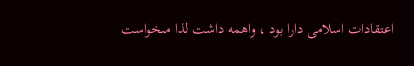اعتقادات اسلامى دارا بود ، واهمه داشت لذا مىخواست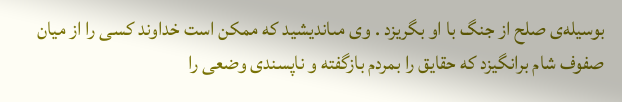بوسيله‌ى صلح از جنگ با او بگريزد . وى مىانديشيد كه ممكن است خداوند كسى را از ميان صفوف شام برانگيزد كه حقايق را بمردم بازگفته و ناپسندى وضعى را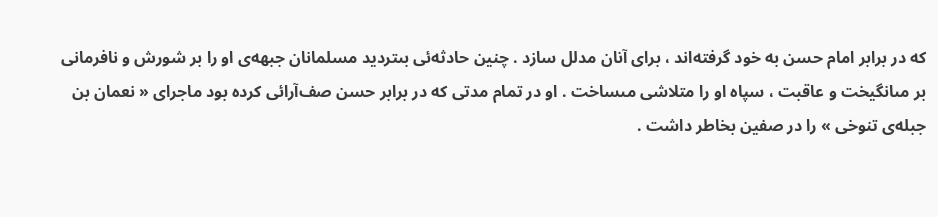كه در برابر امام حسن به خود گرفته‌اند ، براى آنان مدلل سازد . چنين حادثه‌ئى بىترديد مسلمانان جبهه‌ى او را بر شورش و نافرمانى بر مىانگيخت و عاقبت ، سپاه او را متلاشى مىساخت . او در تمام مدتى كه در برابر حسن صف‌آرائى كرده بود ماجراى « نعمان بن جبله‌ى تنوخى » را در صفين بخاطر داشت .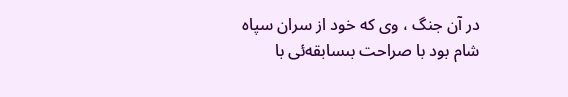در آن جنگ ، وى كه خود از سران سپاه شام بود با صراحت بىسابقه‌ئى با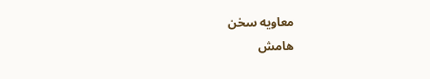معاويه سخن
هامش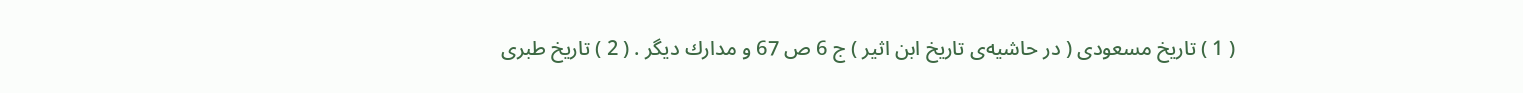( 1 ) تاريخ مسعودى ( در حاشيه‌ى تاريخ ابن اثير ) ج 6 ص 67 و مدارك ديگر . ( 2 ) تاريخ طبرى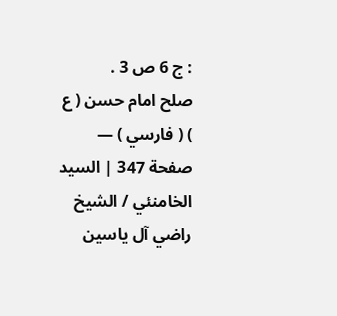: ج 6 ص 3 .
صلح امام حسن ( ع ) ( فارسي ) — صفحة 347 | السيد الخامنئي / الشيخ راضي آل ياسين